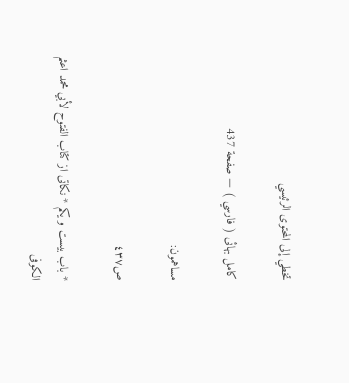تخطي إلى المحتوى الرئيسي

كامل بهائى ( فارسي ) — صفحة 437

مساهمون:

ص٤٣٧

* باب بيست و يكم * نكاتى از كتاب الفتوح لأبي محمد اعثم الكوفى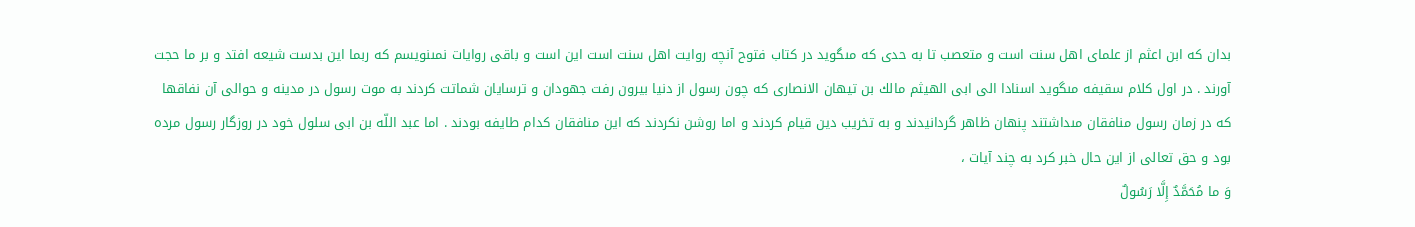بدان كه ابن اعثم از علماى اهل سنت است و متعصب تا به حدى كه مىگويد در كتاب فتوح آنچه روايت اهل سنت است اين است و باقى روايات نمىنويسم كه ربما اين بدست شيعه افتد و بر ما حجت آورند . در اول كلام سقيفه مىگويد اسنادا الى ابى الهيثم مالك بن تيهان الانصارى كه چون رسول از دنيا بيرون رفت جهودان و ترسايان شماتت كردند به موت رسول در مدينه و حوالى آن نفاقها كه در زمان رسول منافقان مىداشتند پنهان ظاهر گردانيدند و به تخريب دين قيام كردند و اما روشن نكردند كه اين منافقان كدام طايفه بودند . اما عبد اللّه بن ابى سلول خود در روزگار رسول مرده بود و حق تعالى از اين حال خبر كرد به چند آيات ،
وَ ما مُحَمَّدٌ إِلَّا رَسُولٌ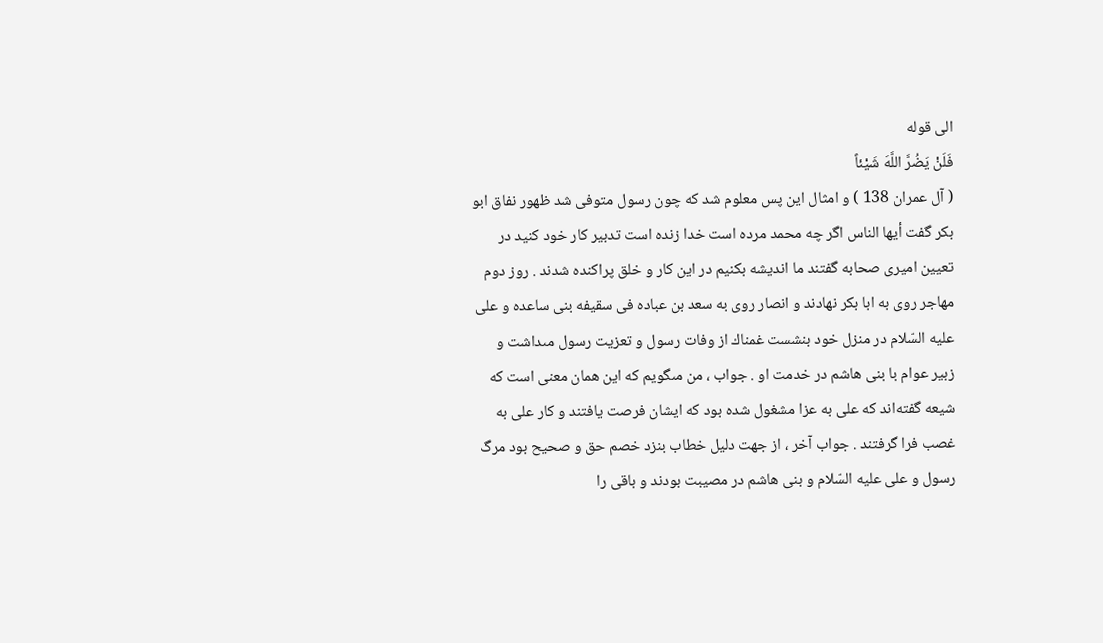الى قوله
فَلَنْ يَضُرَّ اللَّهَ شَيْئاً
( آل عمران 138 ) و امثال اين پس معلوم شد كه چون رسول متوفى شد ظهور نفاق ابو بكر گفت أيها الناس اگر چه محمد مرده است خدا زنده است تدبير كار خود كنيد در تعيين اميرى صحابه گفتند ما انديشه بكنيم در اين كار و خلق پراكنده شدند . روز دوم مهاجر روى به ابا بكر نهادند و انصار روى به سعد بن عباده فى سقيفه بنى ساعده و على عليه السّلام در منزل خود بنشست غمناك از وفات رسول و تعزيت رسول مىداشت و زبير عوام با بنى هاشم در خدمت او . جواب ، من مىگويم كه اين همان معنى است كه شيعه گفته‌اند كه على به عزا مشغول شده بود كه ايشان فرصت يافتند و كار على به غصب فرا گرفتند . جواب آخر ، از جهت دليل خطاب بنزد خصم حق و صحيح بود مرگ رسول و على عليه السّلام و بنى هاشم در مصيبت بودند و باقى را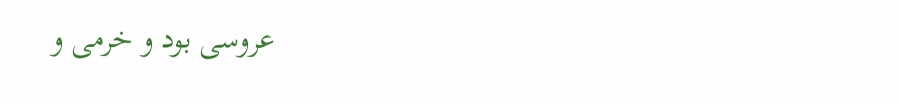عروسى بود و خرمى و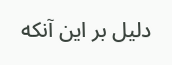دليل بر اين آنكه